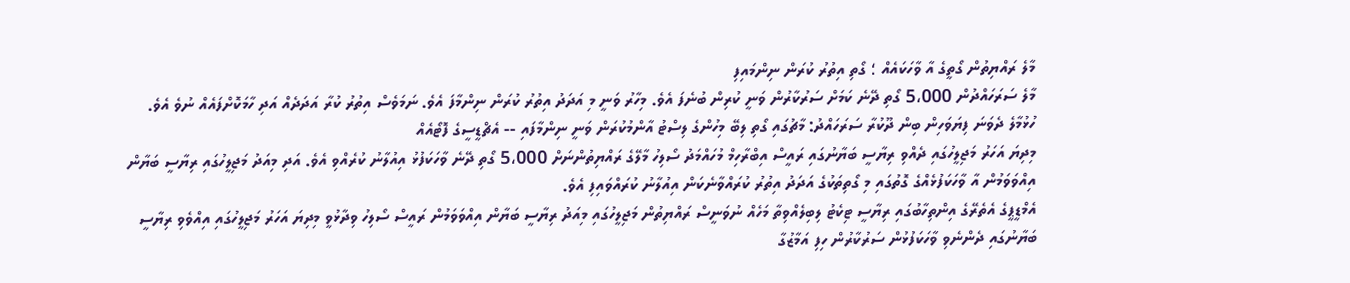މާލެ ރައްޔިތުން ގޯތީގެ އާ ވާހަކައެއް ؛ ގޯތި އިތުރު ކުރަން ނިންމައިފި
މާލެ ސަރަހައްދުން 5،000 ގޯތި ދޭނެ ކަމަށް ސަރުކާރުން ވަނީ ކުރިން ބުނެފަ އެވެ. މިހާރު ވަނީ މި އަދަދު އިތުރު ކުރަން ނިންމާފަ އެވެ. ނަމަވެސް އިތުރު ކުރާ އަދަދެއް އަދި ހާމަކޮށްފައެއް ނުވެ އެވެ.
ހުޅުމާލެ ދެވަނަ ފިޔަވަހިން ބިން ދޫކުރާ ސަރަހައްދު: މާޗުގައި ގޯތި ލިބޭ މިހުންގެ ލިސްޓު އާންމުކުރަން ވަނީ ނިންމާފައި -- އެޗްޑީސީގެ ފޮޓޯއެއް
މިދިޔަ އަހަރު މަޖިލީހުގައި ދެއްވި ރިޔާސީ ބަޔާނުގައި ރައީސް އިބްރާހިމް މުހައްމަދު ސޯލިހު މާލޭގެ ރައްޔިތުންނަށް 5،000 ގޯތި ދޭނެ ވާހަކަފުޅު އިއުލާނު ކުރެއްވި އެވެ. އަދި މިއަދު މަޖިލީހުގައި ރިޔާސީ ބަޔާން އިއްވަވަމުން އާ ވާހަކަފުޅެއްގެ ގޮތުގައި މި ގޯތިތަކުގެ އަދަދު އިތުރު ކުރައްވާނެކަން އިއުލާނު ކުރައްވައިފި އެވެ.
އެމްޑީޕީގެ އެތެރޭގެ އިންތިހާބުގައި ރިޔާސީ ޓިކެޓު ލިބިލެއްވިތާ މަހެއް ނުވަނީސް ރައްޔިތުން މަޖިލީހުގައި މިއަދު ރިޔާސީ ބަޔާން އިއްވަވަމުން ރައީސް ސޯލިހު ވިދާޅުވީ މިދިޔަ އަހަރު މަޖިލީހުގައި އިއްވެވި ރިޔާސީ ބަޔާނުގައި ދެންނެވި ވާހަކަފުޅުން ސަރުކާރުން ހިފި އަމާޒުގާ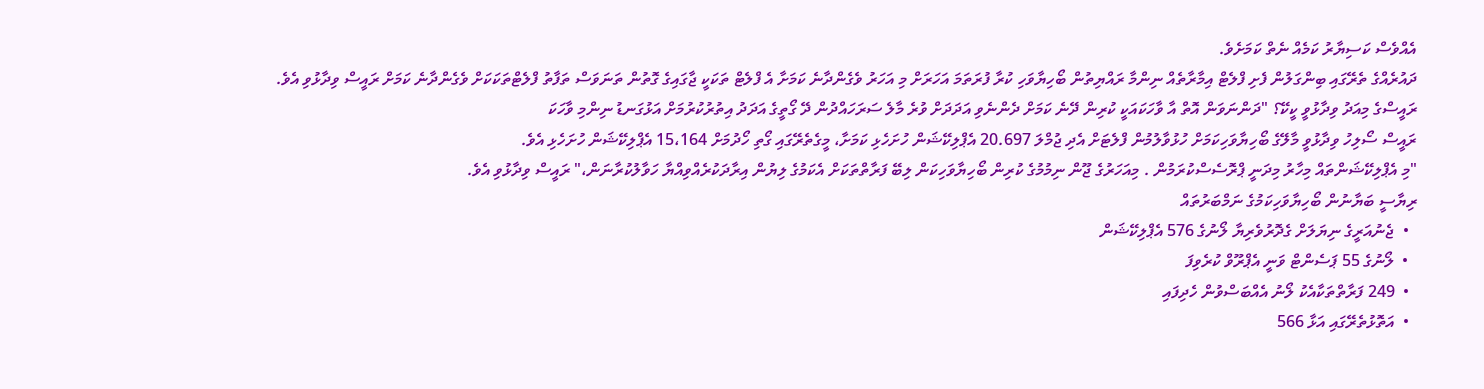އެއްވެސް ކަސިޔާރު ކަމެއް ނެތް ކަމަށެވެ.
ދައުރެއްގެ ތެރޭގައި ބިންގަލުން ފެށި ފްލެޓް އިމާރާތެއް ނިންމާ ރައްޔިތުން ބޯހިޔާވަހި ކުރާ ފުރަތަމަ އަހަރަށް މި އަހަރު ވެގެންދާނެ ކަމަށާ އެ ފްލެޓް ތަކަކީ ޖާގައިގެ ގޮތުން ތަނަވަސް ތަފާތު ފްލެޓްތަކަކަށް ވެގެންދާނެ ކަމަށް ރައީސް ވިދާޅުވި އެވެ.
ރައީސްގެ މިއަދު ވިދާޅުވީ ކީކޭ؟ "ދަންނަވަން އޮތް އާ ވާހަކައަކީ ކުރިން ދޭނެ ކަމަށް ދެންނެވި އަދަދަށް ވުރެ މާލެ ސަރަހައްދުން ދޭ ގޯތީގެ އަދަދު އިތުރުކުރުމަށް އަޅުގަނޑު ނިންމި ވާހަކަ
ރައީސް ސޯލިހު ވިދާޅުވީ މާލޭގެ ބޯހިޔާވަހިކަމަށް ހުޅުވާލުމުން ފްލެޓަށް އެދި ޖުމްލަ 20.697 އެޕްލިކޭޝަން ހުށަހެޅި ކަމަށާ، މީގެތެރޭގައި ގޯތި ހޯދުމަށް 15،164 އެޕްލިކޭޝަން ހުށަހެޅި އެވެ.
"މި އެޕްލިކޭޝަންތައް މިހާރު މިދަނީ ޕްރޮސެސްކުރަމުން . މިއަހަރުގެ ޖޫން ނިމުމުގެ ކުރިން ބޯހިޔާވަހިކަން ލިބޭ ފަރާތްތަކަށް އެކަމުގެ ލިޔުން އިރާދަކުރެއްވިއްޔާ ހަވާލުކުރާނަން،" ރައީސް ވިދާޅުވި އެވެ.
ރިޔާސީ ބަޔާނުން ބޯހިޔާވަހިކަމުގެ ނަމްބަރުތައް
  •  ޖެނުއަރީގެ ނިޔަލަށް ގެދޮރުވެރިޔާ ލޯނުގެ 576 އެޕްލިކޭޝަން
  •  ލޯނުގެ 55 ޕަސެންޓް ވަނީ އެޕްރޫވް ކުރެވިފަ
  •  249 ފަރާތްތަކާއެކު ލޯނު އެއްބަސްވުން ހެދިފައި
  •  އަތޮޅުތެރޭގައި އަޅާ 566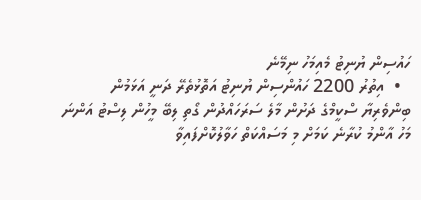ހައުސިން ޔުނިޓު މެއިމަހު ނިމޭނެ
  •  އިތުރު 2200 ހައުންސިން ޔުނިޓު އަތޮޅުތެރޭ ދަނީ އަޅަމުން
ބިންވެރިޔާ ސްކީމްގެ ދަށުން މާލެ ސަރަހައްދުން ގޯތި ލިބޭ މީހުން ލިސްޓު އަންނަ މަހު އާންމު ކުރާނެ ކަމަށް މި މަސައްކަތް ހަވާލުކޮށްފައިވާ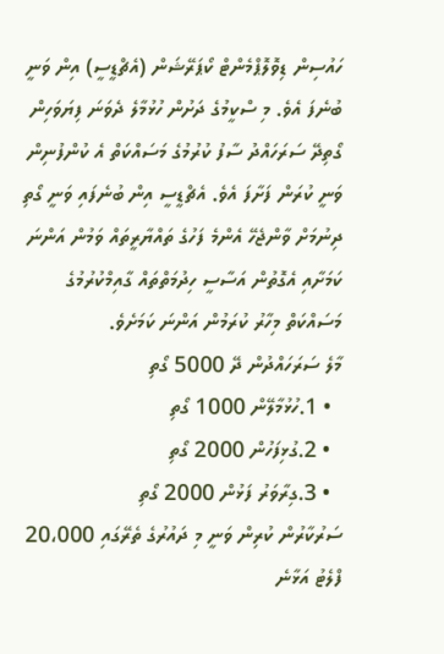ހައުސިން ޑިވޮލޮޕްމެންޓް ކޯޕަރޭޝަން (އެޗްޑީސީ) އިން ވަނީ ބުނެފަ އެވެ. މި ސްކީމުގެ ދަށުން ހުޅުމާލެ ދެވަނަ ފިޔަވަހިން ގޯތިދޭ ސަރަހައްދު ސާފު ކުރުމުގެ މަސައްކަތް އެ ކުންފުނިން ވަނީ ކުރަން ފަށާފަ އެވެ. އެޗްޑީސީ އިން ބުނެފައި ވަނީ ގޯތި ދިނުމަށް ވާންޖެހޭ އެންމެ ފަހުގެ ތައްޔާރީތައް ވަމުން އަންނަ ކަމަށާއި އެގޮތުން އަސާސީ ހިދުމަތްތައް ގާއިމްކުރުމުގެ މަސައްކަތް މިހާރު ކުރަމުން އަންނަ ކަމަށެވެ.
މާލެ ސަރަހައްދުން ދޭ 5000 ގޯތި
  • 1.ހުޅުމާލޭން 1000 ގޯތި
  • 2.ގުޅިފަހުން 2000 ގޯތި
  • 3.ގިރާވަރު ފަޅުން 2000 ގޯތި
ސަރުކާރުން ކުރިން ވަނީ މި ދައުރުގެ ތެރޭގައި 20،000 ފްލެޓު އަޅާނެ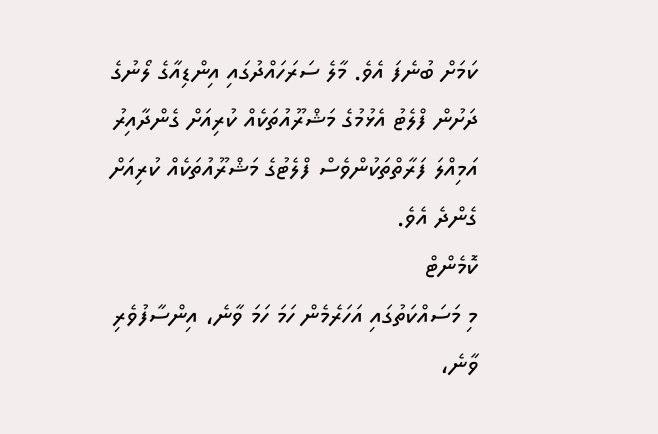ކަމަށް ބުނެފަ އެވެ. މާލެ ސަރަހައްދުގައި އިންޑިއާގެ ލޯނުގެ ދަށުން ފްލެޓު އެޅުމުގެ މަޝްރޫއުތަކެއް ކުރިއަށް ގެންދާއިރު އަމިއްލަ ފަރާތްތަކުންވެސް ފްލެޓުގެ މަޝްރޫއުތަކެއް ކުރިއަށް ގެންދެ އެވެ.
ކޮމެންޓް
މި މަސައްކަތުގައި އަހަރެމެން ހަމަ ހަމަ ވާނެ، އިންސާފުވެރި ވާނެ،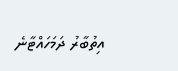އިތުބާރު ދަމަހައްޓާނެ